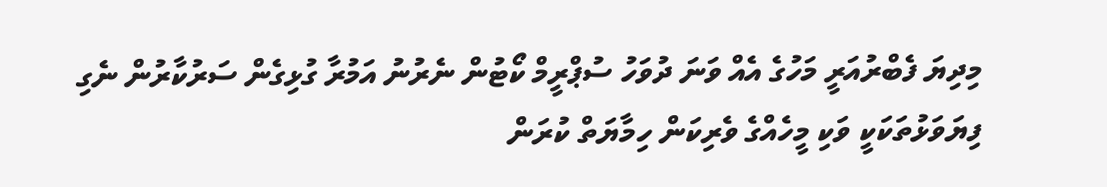މިދިޔަ ފެބްރުއަރީ މަހުގެ އެއް ވަނަ ދުވަހު ސުޕްރީމް ކޯޓުން ނެރުނު އަމުރާ ގުޅިގެން ސަރުކާރުން ނެގި ފިޔަވަޅުތަކަކީ ވަކި މީހެއްގެ ވެރިކަން ހިމާޔަތް ކުރަން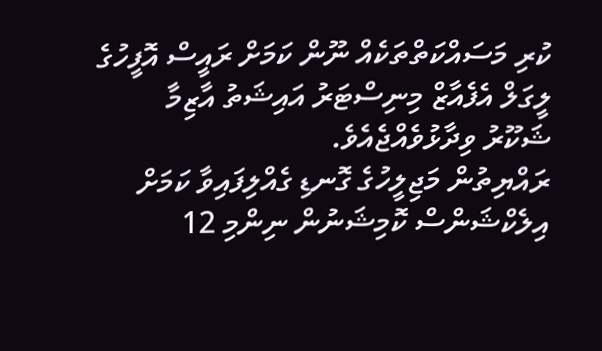ކުރި މަސައްކަތްތަކެއް ނޫން ކަމަށް ރައީސް އޮފީހުގެ ލީގަލް އެފެއާޒް މިނިސްޓަރު އައިޝަތު އާޒިމާ ޝަކޫރު ވިދާޅުވެއްޖެއެވެ.
ރައްޔިތުން މަޖިލީހުގެ ގޮނޑި ގެއްލިފައިވާ ކަމަށް އިލެކްޝަންސް ކޮމިޝަނުން ނިންމި 12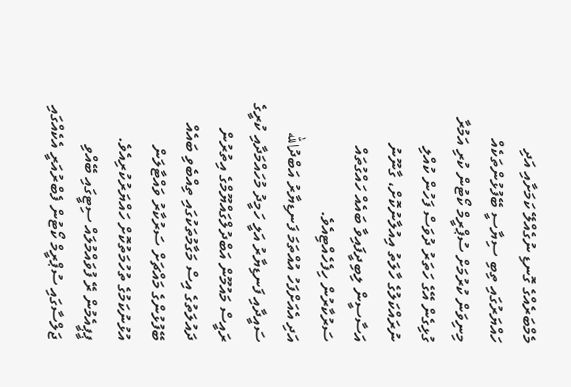މެމްބަރެއްގެ ގޮނޑި ނުގެއްލޭ ކަމަށާއި އަދި ހައްޔަރުގައި ތިބި ސިޔާސީ ބޭފުޅުންތަކެއް މިނިވަން ކުރުމަށް ސުޕްރީމް ކޯޓުން ކުރި އަމުރާ ގުޅިގެން އޭގެ ހަތަރު ދުވަސް ފަހުން ކުއްލި ނުރައްކަލުގެ ހާލަތު އިއުލާނުކޮށް، ގާނޫނު އަސާސީން ލިބިދީފައިވާ ބައެއް ހައްގުތައް ސަރުކާރުން ހިފެހެއްޓިއެވެ.
އަދި އެއަށްފަހު އުއްތަމަ ފަނޑިޔާރު އަބްދުالله ސައީދާއި ފަނޑިޔާރު އަލީ ހަމީދު މުހައްމަދާއި ކުރީގެ ރައީސް މައުމޫން އަބްދުލްގައްޔޫމްގެ އިތުރުން ދައުލަތުގެ އިސް މަގާމުތަކުގައި ތިއްބެވި ބައެއް ބޭފުޅުންގެ މައްޗަށް ސަރުކާރު ވައްޓާލަން އުޅުނުކަމުގެ ތުހުމަތުކޮށް ހައްޔަރުކުރިއެވެ.
ޕީޕީއެމުން ރޭ ފުވައްމުލައް ސިޓީގައި ބޭއްވި ޖަލްސާގައި ސުޕްރީމް ކޯޓުން ފެބްރުއަރީ އެކެއްގައި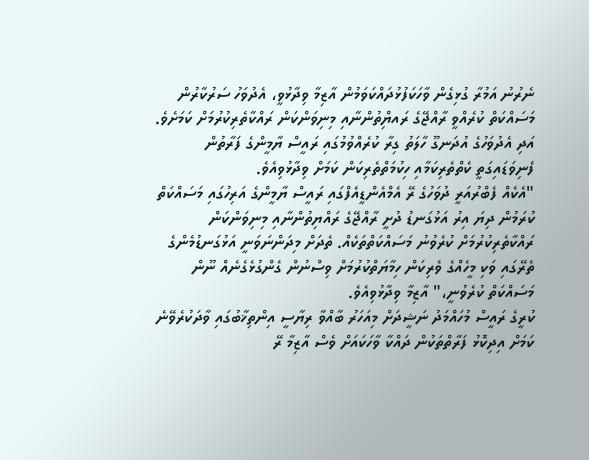ނެރުނު އަމުރާ ގުޅިގެން ވާހަކަފުޅުދައްކަވަމުން އާޒިމާ ވިދާޅުވީ، އެދުވަހު ސަރުކާރުން މަސައްކަތް ކުރެއްވީ ރާއްޖޭގެ ރައޔްިތުންނާއި މިނިވަންކަން ރައްކާތެރިކުރުމަށް ކަމަށެވެ.
އަދި އެދުވަހުގެ އުދަނގޫ ހާލަތު ގިރާ ކުރެއްވުމުގައި ރައީސް ޔާމީންގެ ފަރާތުން ފެނިވަޑައިގަތީ ކެތްތެރިކަމާއި ހިކުމަތްތެރިކަން ކަމަށް ވިދާޅުވިއެވެ.
"އެކެއް ފެބްރުއަރީ ދުވަހުގެ ރޭ އެމްއެންޑީއެފްގައި ރައީސް ޔާމީންގެ އަރިހުގައި މަސައްކަތް ކުރަމުން ދިޔަ އިރު އަޅުގަނޑު ދުށީ ރާއްޖޭގެ ރައްޔިތުންނާއި މިނިވަންކަން ރައްކާތެރިކުރުމަށް ކުރެވުނު މަސައްކަތްތަކެއް. ތެދަށް މިދަންނަވަނީ އަޅުގަނޑުމެންގެ ތެރޭގައި ވަކި މީހެއްގެ ވެރިކަން ހިމާޔަތްކުރުމަށް ވިސްނުން ގެންގުޅެގެނެއް ނޫން މަސައްކަތް ކުރެވުނީ،" އާޒިމާ ވިދާޅުވިއެވެ.
ކުރީގެ ރައީސް މުހައްމަދު ނަޝީދަށް މިއަހަރު ބާއްވާ ރިޔާސީ އިންތިޚާބުގައި ވާދަކުރެވޭނެ ކަމަށް އިދިކޮޅު ފަރާތްތަކުން ދައްކާ ވާހަކައަށް ވެސް އާޒިމާ ރޭ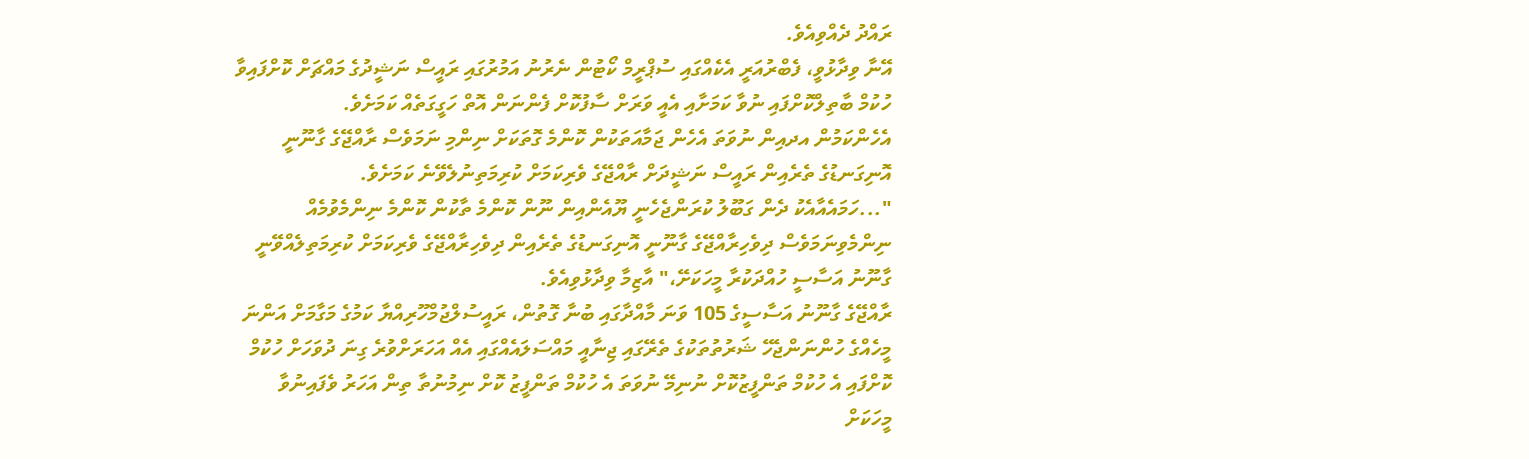ރައްދު ދެއްވިއެވެ.
އޭނާ ވިދާޅުވީ، ފެބްރުއަރީ އެކެއްގައި ސުޕްރީމް ކޯޓުން ނެރުނު އަމުރުގައި ރައީސް ނަޝީދުގެ މައްޗަށް ކޮށްފައިވާ ހުކުމް ބާތިލްކޮށްފައި ނުވާ ކަމަށާއި އެއީ ވަރަށް ސާފުކޮށް ފެންނަން އޮތް ހަގީގަތެއް ކަމަށެވެ.
އެހެންކަމުން އދއިން ނުވަތަ އެހެން ޖަމާއަތަކުން ކޮންމެ ގޮތަކަށް ނިންމި ނަމަވެސް ރާއްޖޭގެ ގާނޫނީ އޮނިގަނޑުގެ ތެރެއިން ރައީސް ނަޝީދަށް ރާއްޖޭގެ ވެރިކަމަށް ކުރިމަތިނުލެވޭނެ ކަމަށެވެ.
"...ހަމައެއާއެކު ދެން ގަބޫލު ކުރަންޖެހެނީ ޔޫއެންއިން ނޫން ކޮންމެ ތާކުން ކޮންމެ ނިންމެވުމެއް ނިންމެވިނަމަވެސް ދިވެހިރާއްޖޭގެ ގާނޫނީ އޮނިގަނޑުގެ ތެރެއިން ދިވެހިރާއްޖޭގެ ވެރިކަމަށް ކުރިމަތިލެއްވޭނީ ގާނޫނު އަސާސީ ހުއްދަކުރާ މީހަކަށޭ،" އާޒިމާ ވިދާޅުވިއެވެ.
ރާއްޖޭގެ ގާނޫނު އަސާސީގެ 105 ވަނަ މާއްދާގައި ބުނާ ގޮތުން، ރައީސުލްޖުމްހޫރިއްޔާ ކަމުގެ މަގާމަށް އަންނަ މީހެއްގެ ހުންނަންޖެހޭ ޝަރުތުތަކުގެ ތެރޭގައި ޖިނާއީ މައްސަލައެއްގައި އެއް އަހަރަށްވުރެ ގިނަ ދުވަހަށް ހުކުމް ކޮށްފައި އެ ހުކުމް ތަންފީޒުކޮށް ނުނިމޭ ނުވަތަ އެ ހުކުމް ތަންފީޒު ކޮށް ނިމުނުތާ ތިން އަހަރު ވެފައިނުވާ މީހަކަށް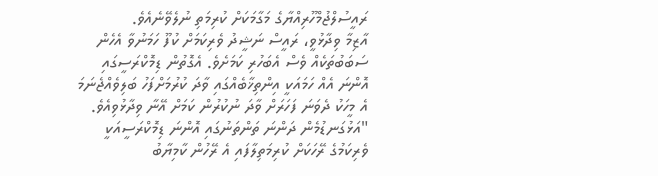ރައީސުލްޖުމްހޫރިއްޔާގެ މަގާމަކަށް ކުރިމަތި ނުލެވޭނެއެވެ.
އާޒިމާ ވިދާޅުވީ، ރައީސް ނަޝީދު ވެރިކަމަށް ކުފޫ ހަމަނުވާ އެހެން ސަބަބުތަކެއް ވެސް އެބަހުރި ކަމަށެވެ. އެގޮތުން ޑިމޮކްރަސީގައި އޮންނަ އެއް ހަމައަކީ އިންތިޚާބެއްގައި ވާދަ ކުރުމަށްފަހު ބަލިވެއްޖެނަމަ އެ މީހަކު ދެވަނަ ފަހަރަށް ވާދަ ނުކުރުން ކަމަށް އޭނާ ވިދާޅުވިއެވެ.
"އަޅުގަނޑުމެން ދަންނަ ތަންތަނުގައި އޮންނަ ޑިމޮކްރަސީއަކީ ވެރިކަމުގެ ރޭހަކަށް ކުރިމަތިލާފައި އެ ރޭހުން ކާމިޔާބު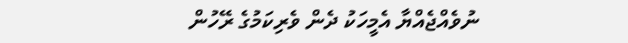ނުވެއްޖެއްޔާ އެމީހަކު ދެން ވެރިކަމުގެ ރޭހުން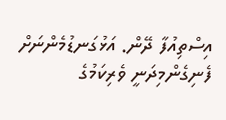އިސްތިއުފާ ދޭން. އަޅުގަނޑުމެންނަށް ފެނިގެންމިދަނީ ވެރިކަމުގެ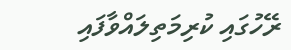ރޭހުގައި ކުރިމަތިލައްވާފައި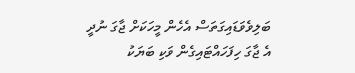ބަލިވެވަޑައިގަތަސް އެހެން މީހަކަށް ޖާގަ ނުދީ އެ ޖާގަ ހިފަހައްޓައިގެން ވަކި ބަޔަކު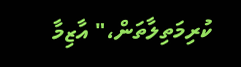ކުރިމަތިލާތަން،" އާޒިމާ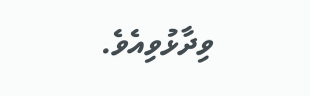ވިދާޅުވިއެވެ.